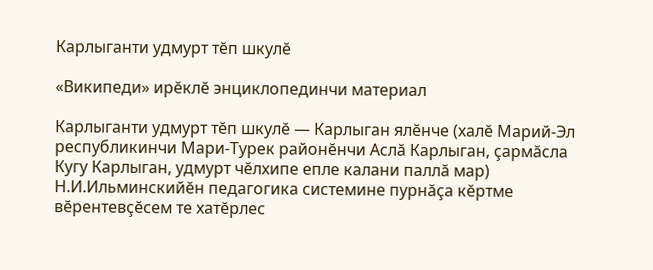Карлыганти удмурт тĕп шкулĕ

«Википеди» ирĕклĕ энциклопединчи материал

Карлыганти удмурт тĕп шкулĕ — Карлыган ялĕнче (халĕ Марий-Эл республикинчи Мари-Турек районĕнчи Аслă Карлыган, çармăсла Кугу Карлыган, удмурт чĕлхипе епле калани паллă мар) Н.И.Ильминскийĕн педагогика системине пурнăçа кĕртме вĕрентевçĕсем те хатĕрлес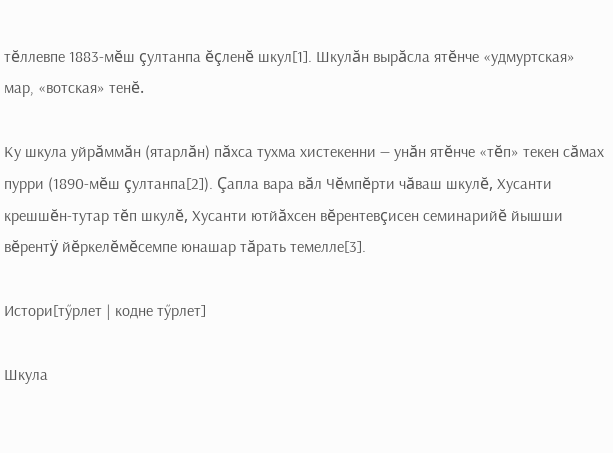тĕллевпе 1883-мĕш çултанпа ĕçленĕ шкул[1]. Шкулăн вырăсла ятĕнче «удмуртская» мар, «вотская» тенĕ.

Ку шкула уйрăммăн (ятарлăн) пăхса тухма хистекенни — унăн ятĕнче «тĕп» текен сăмах пурри (1890-мĕш çултанпа[2]). Çапла вара вăл Чĕмпĕрти чăваш шкулĕ, Хусанти крешшĕн-тутар тĕп шкулĕ, Хусанти ютйăхсен вĕрентевçисен семинарийĕ йышши вĕрентÿ йĕркелĕмĕсемпе юнашар тăрать темелле[3].

Истори[тӳрлет | кодне тӳрлет]

Шкула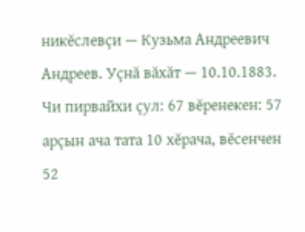никĕслевçи — Кузьма Андреевич Андреев. Уçнă вăхăт — 10.10.1883. Чи пирвайхи çул: 67 вĕренекен: 57 арçын ача тата 10 хĕрача, вĕсенчен 52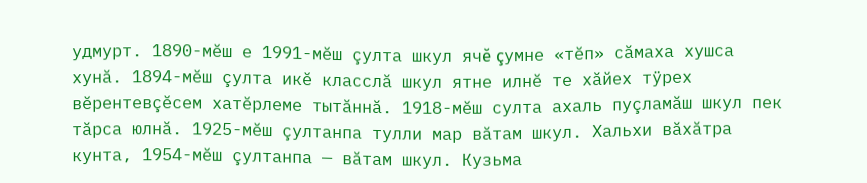удмурт. 1890-мĕш е 1991-мĕш çулта шкул ячĕ çумне «тĕп» сăмаха хушса хунă. 1894-мĕш çулта икĕ класслă шкул ятне илнĕ те хăйех тÿрех вĕрентевçĕсем хатĕрлеме тытăннă. 1918-мĕш султа ахаль пуçламăш шкул пек тăрса юлнă. 1925-мĕш çултанпа тулли мар вăтам шкул. Хальхи вăхăтра кунта, 1954-мĕш çултанпа — вăтам шкул. Кузьма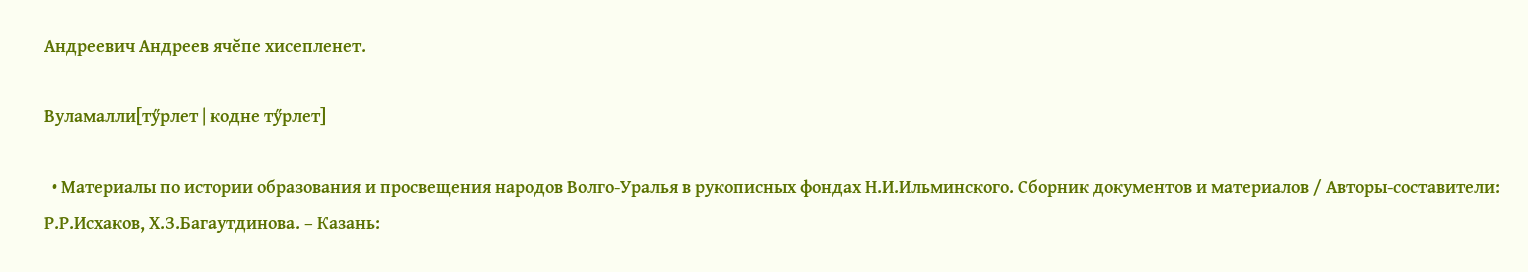Андреевич Андреев ячĕпе хисепленет.

Вуламалли[тӳрлет | кодне тӳрлет]

  • Материалы по истории образования и просвещения народов Волго-Уралья в рукописных фондах Н.И.Ильминского. Сборник документов и материалов / Авторы-составители: Р.Р.Исхаков, Х.З.Багаутдинова. – Казань: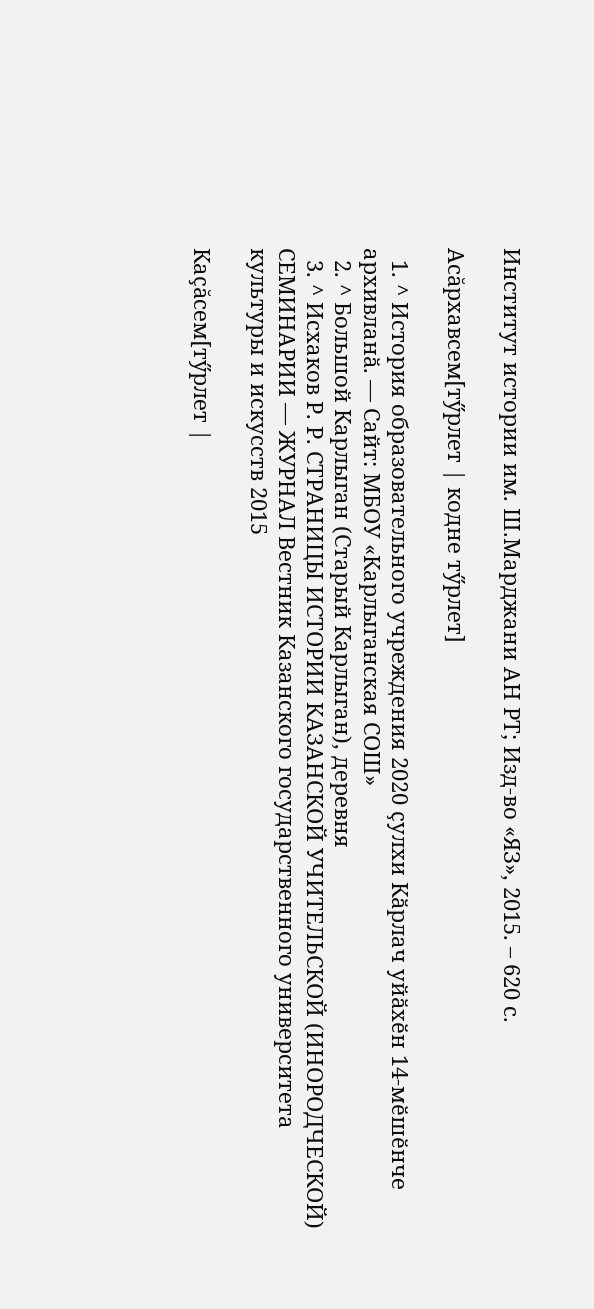Институт истории им. Ш.Марджани АН РТ; Изд-во «ЯЗ», 2015. – 620 с.

Асăрхавсем[тӳрлет | кодне тӳрлет]

  1. ^ История образовательного учреждения 2020 ҫулхи Кӑрлач уйӑхӗн 14-мӗшӗнче архивланӑ. — Сайт: МБОУ «Карлыганская СОШ»
  2. ^ Большой Карлыган (Старый Карлыган), деревня
  3. ^ Исхаков Р. Р. СТРАНИЦЫ ИСТОРИИ КАЗАНСКОЙ УЧИТЕЛЬСКОЙ (ИНОРОДЧЕСКОЙ) СЕМИНАРИИ — ЖУРНАЛ Вестник Казанского государственного университета культуры и искусств 2015

Каçăсем[тӳрлет |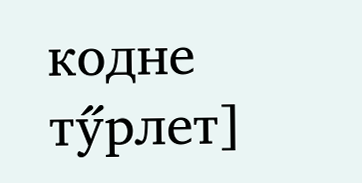кодне тӳрлет]